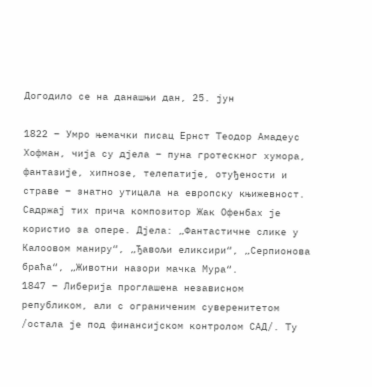Догодило се на данашњи дан, 25. јун

1822 – Умро њемачки писац Ернст Теодор Амадеус Хофман, чија су дјела – пуна гротескног хумора, фантазије, хипнозе, телепатије, отуђености и страве – знатно утицала на европску књижевност. Садржај тих прича композитор Жак Офенбах је користио за опере. Дјела: „Фантастичне слике у Калоовом маниру“, „Ђавољи еликсири“, „Серпионова браћа“, „Животни назори мачка Мура“.
1847 – Либерија проглашена независном републиком, али с ограниченим суверенитетом /остала је под финансијском контролом САД/. Ту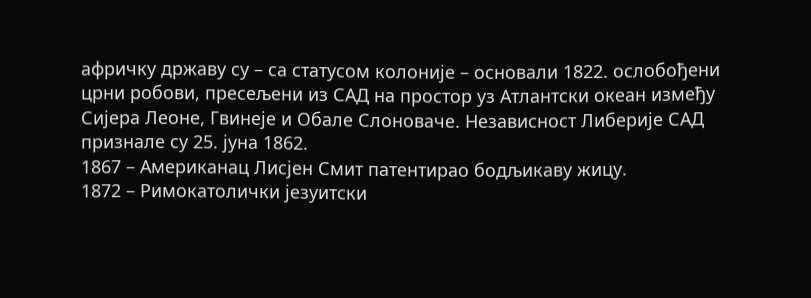афричку државу су – са статусом колоније – основали 1822. ослобођени црни робови, пресељени из САД на простор уз Атлантски океан између Сијера Леоне, Гвинеје и Обале Слоноваче. Независност Либерије САД признале су 25. јуна 1862.
1867 – Американац Лисјен Смит патентирао бодљикаву жицу.
1872 – Римокатолички језуитски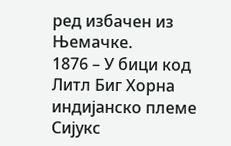ред избачен из Њемачке.
1876 – У бици код Литл Биг Хорна индијанско племе Сијукс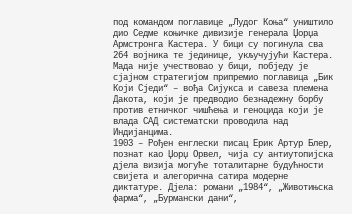под командом поглавице „Лудог Коња“ уништило дио Седме коњичке дивизије генерала Џорџа Армстронга Кастера. У бици су погинула сва 264 војника те јединице, укључујући Кастера. Мада није учествовао у бици, побједу је сјајном стратегијом припремио поглавица „Бик Који Сједи“ – вођа Сијукса и савеза племена Дакота, који је предводио безнадежну борбу против етничког чишћења и геноцида који је влада САД систематски проводила над Индијанцима.
1903 – Рођен енглески писац Ерик Артур Блер, познат као Џорџ Орвел, чија су антиутопијска дјела визија могуће тоталитарне будућности свијета и алегорична сатира модерне диктатуре. Дјела: романи „1984“, „Животињска фарма“, „Бурмански дани“,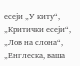есеји „У киту“, „Критички есеји“, „Лов на слона“, „Енглеска, ваша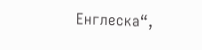Енглеска“,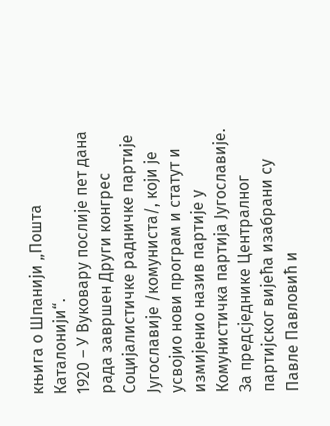књига о Шпанији „Пошта Каталонији“.
1920 – У Вуковару послије пет дана рада завршен Други конгрес Социјалистичке радничке партије Југославије /комуниста/, који је усвојио нови програм и статут и измијенио назив партије у Комунистичка партија Југославије. За предсједнике Централног партијског вијећа изабрани су Павле Павловић и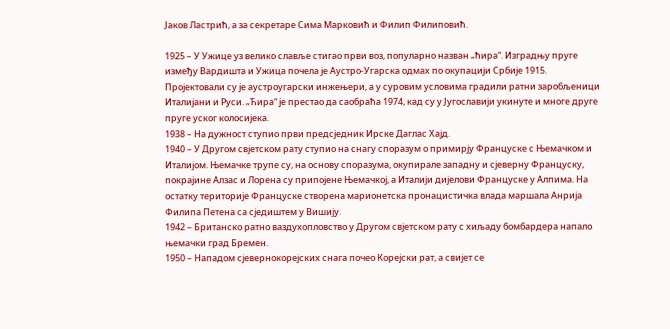Јаков Ластрић, а за секретаре Сима Марковић и Филип Филиповић.

1925 – У Ужице уз велико славље стигао први воз, популарно назван „ћира“. Изградњу пруге између Вардишта и Ужица почела је Аустро-Угарска одмах по окупацији Србије 1915. Пројектовали су је аустроугарски инжењери, а у суровим условима градили ратни заробљеници Италијани и Руси. „Ћира“ је престао да саобраћа 1974, кад су у Југославији укинуте и многе друге пруге уског колосијека.
1938 – На дужност ступио први предсједник Ирске Даглас Хајд.
1940 – У Другом свјетском рату ступио на снагу споразум о примирју Француске с Њемачком и Италијом. Њемачке трупе су, на основу споразума, окупирале западну и сјеверну Француску, покрајине Алзас и Лорена су припојене Њемачкој, а Италији дијелови Француске у Алпима. На остатку територије Француске створена марионетска пронацистичка влада маршала Анрија Филипа Петена са сједиштем у Вишију.
1942 – Британско ратно ваздухопловство у Другом свјетском рату с хиљаду бомбардера напало њемачки град Бремен.
1950 – Нападом сјевернокорејских снага почео Корејски рат, а свијет се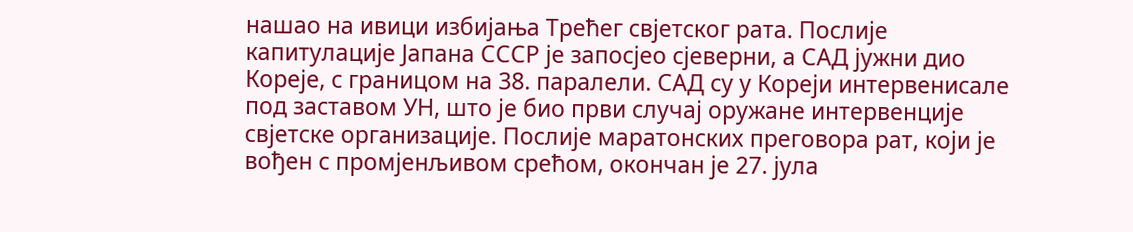нашао на ивици избијања Трећег свјетског рата. Послије капитулације Јапана СССР је запосјео сјеверни, а САД јужни дио Кореје, с границом на 38. паралели. САД су у Кореји интервенисале под заставом УН, што је био први случај оружане интервенције свјетске организације. Послије маратонских преговора рат, који је вођен с промјенљивом срећом, окончан је 27. јула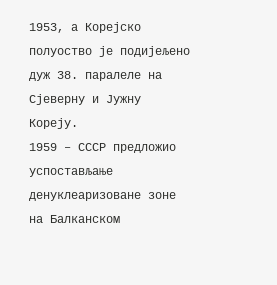1953, а Корејско полуоство је подијељено дуж 38. паралеле на Сјеверну и Јужну Кореју.
1959 – СССР предложио успостављање денуклеаризоване зоне на Балканском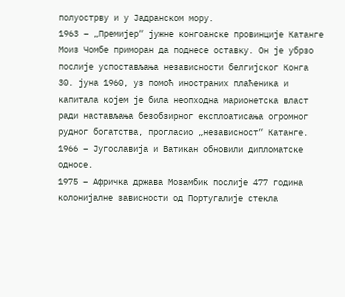полуострву и у Јадранском мору.
1963 – „Премијер“ јужне конгоанске провинције Катанге Моиз Чомбе приморан да поднесе оставку. Он је убрзо послије успостављања независности белгијског Конга 30. јуна 1960, уз помоћ иностраних плаћеника и капитала којем је била неопходна марионетска власт ради настављања безобзирног експлоатисања огромног рудног богатства, прогласио „независност“ Катанге.
1966 – Југославија и Ватикан обновили дипломатске односе.
1975 – Афричка држава Мозамбик послије 477 година колонијалне зависности од Португалије стекла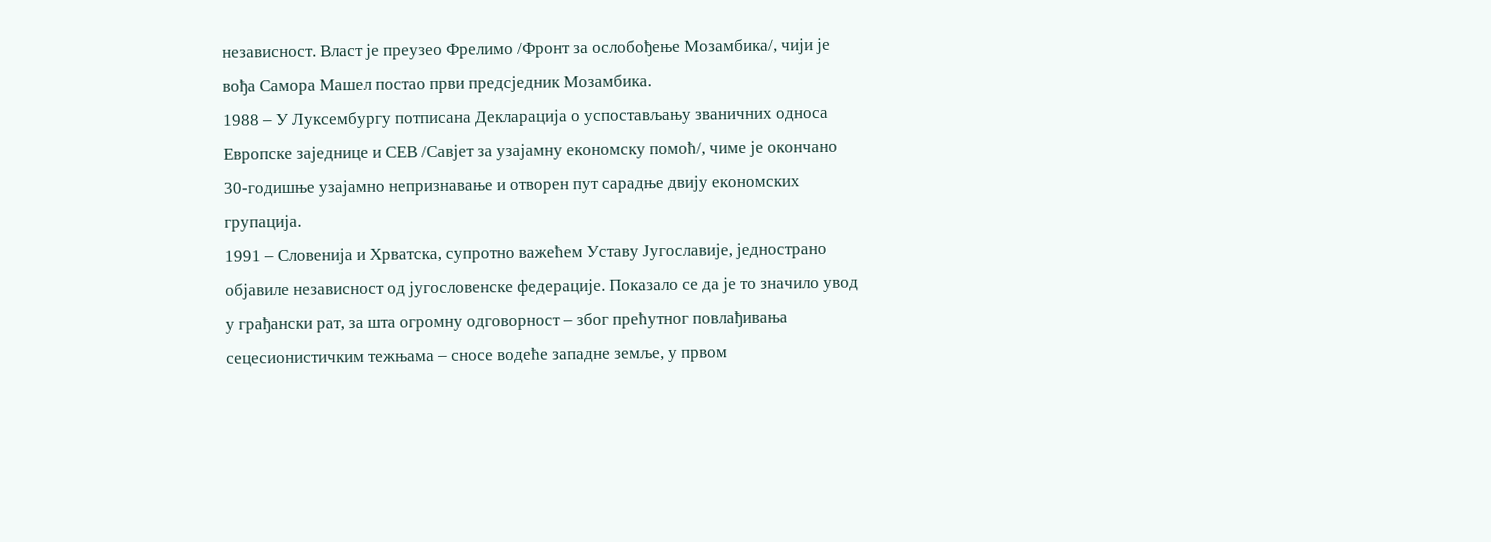независност. Власт је преузео Фрелимо /Фронт за ослобођење Мозамбика/, чији је вођа Самора Машел постао први предсједник Мозамбика.
1988 – У Луксембургу потписана Декларација о успостављању званичних односа Европске заједнице и СЕВ /Савјет за узајамну економску помоћ/, чиме је окончано 30-годишње узајамно непризнавање и отворен пут сарадње двију економских групација.
1991 – Словенија и Хрватска, супротно важећем Уставу Југославије, једнострано објавиле независност од југословенске федерације. Показало се да је то значило увод у грађански рат, за шта огромну одговорност – због прећутног повлађивања сецесионистичким тежњама – сносе водеће западне земље, у првом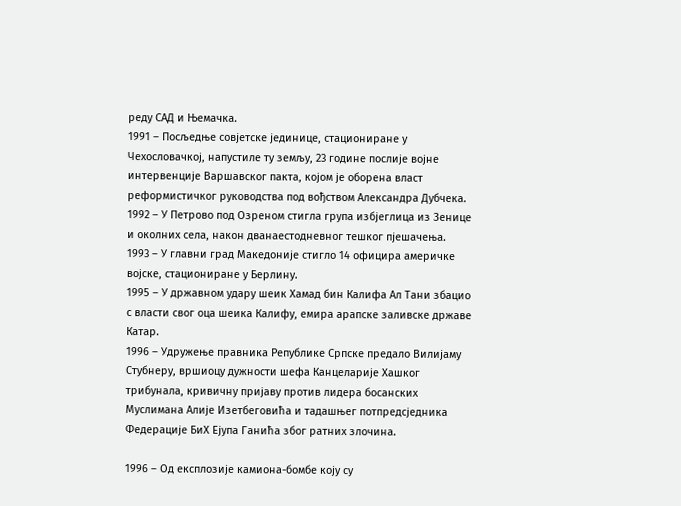реду САД и Њемачка.
1991 – Посљедње совјетске јединице, стациониране у Чехословачкој, напустиле ту земљу, 23 године послије војне интервенције Варшавског пакта, којом је оборена власт реформистичког руководства под вођством Александра Дубчека.
1992 – У Петрово под Озреном стигла група избјеглица из Зенице и околних села, након дванаестодневног тешког пјешачења.
1993 – У главни град Македоније стигло 14 официра америчке војске, стациониране у Берлину.
1995 – У државном удару шеик Хамад бин Калифа Ал Тани збацио с власти свог оца шеика Калифу, емира арапске заливске државе Катар.
1996 – Удружење правника Републике Српске предало Вилијаму Стубнеру, вршиоцу дужности шефа Канцеларије Хашког трибунала, кривичну пријаву против лидера босанских Муслимана Алије Изетбеговића и тадашњег потпредсједника Федерације БиХ Ејупа Ганића због ратних злочина.

1996 – Од експлозије камиона-бомбе коју су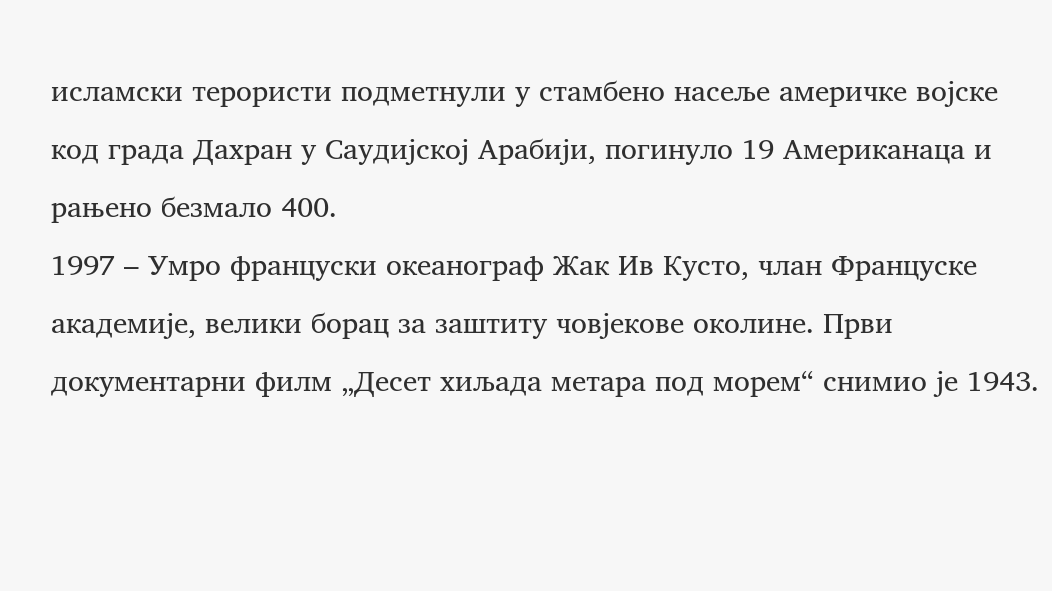исламски терористи подметнули у стамбено насеље америчке војске код града Дахран у Саудијској Арабији, погинуло 19 Американаца и рањено безмало 400.
1997 – Умро француски океанограф Жак Ив Кусто, члан Француске академије, велики борац за заштиту човјекове околине. Први документарни филм „Десет хиљада метара под морем“ снимио је 1943.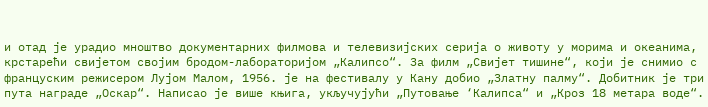и отад је урадио мноштво документарних филмова и телевизијских серија о животу у морима и океанима, крстарећи свијетом својим бродом-лабораторијом „Калипсо“. За филм „Свијет тишине“, који је снимио с француским режисером Лујом Малом, 1956. је на фестивалу у Кану добио „Златну палму“. Добитник је три пута награде „Оскар“. Написао је више књига, укључујући „Путовање ‘Калипса“ и „Кроз 18 метара воде“.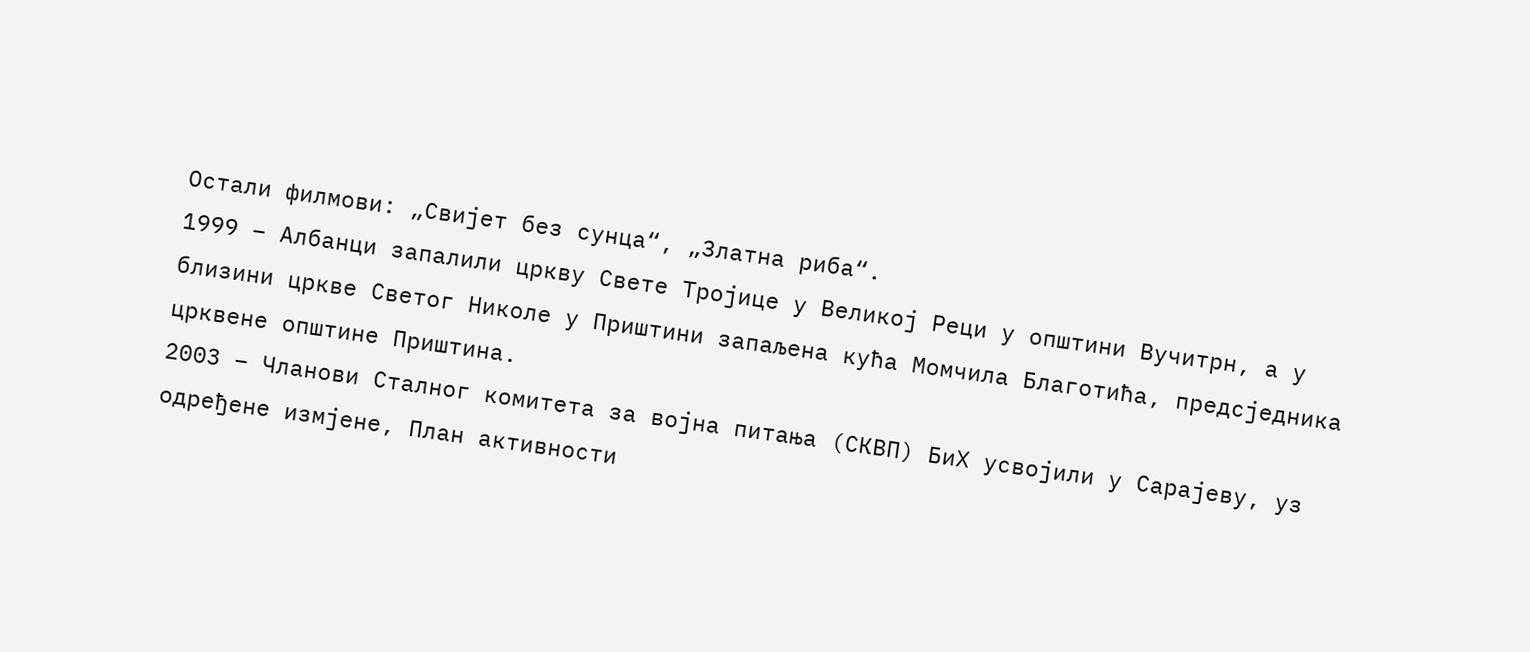Остали филмови: „Свијет без сунца“, „Златна риба“.
1999 – Албанци запалили цркву Свете Тројице у Великој Реци у општини Вучитрн, а у близини цркве Светог Николе у Приштини запаљена кућа Момчила Благотића, предсједника црквене општине Приштина.
2003 – Чланови Сталног комитета за војна питања (СКВП) БиХ усвојили у Сарајеву, уз одређене измјене, План активности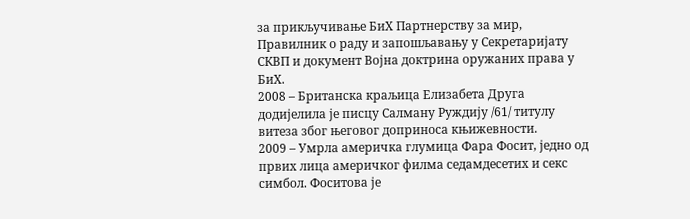за прикључивање БиХ Партнерству за мир, Правилник о раду и запошљавању у Секретаријату СКВП и документ Војна доктрина оружаних права у БиХ.
2008 – Британска краљица Елизабета Друга додијелила је писцу Салману Руждију /61/ титулу витеза због његовог доприноса књижевности.
2009 – Умрла америчка глумица Фара Фосит, једно од првих лица америчког филма седамдесетих и секс симбол. Фоситова је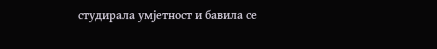студирала умјетност и бавила се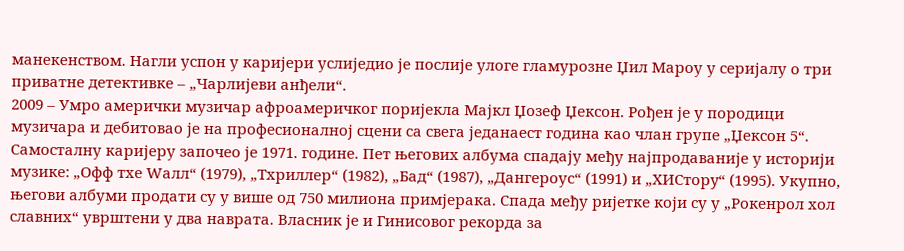манекенством. Нагли успон у каријери услиједио је послије улоге гламурозне Џил Мароу у серијалу о три приватне детективке – „Чарлијеви анђели“.
2009 – Умро амерички музичар афроамеричког поријекла Мајкл Џозеф Џексон. Рођен је у породици музичара и дебитовао је на професионалној сцени са свега једанаест година као члан групе „Џексон 5“. Самосталну каријеру започео је 1971. године. Пет његових албума спадају међу најпродаваније у историји музике: „Офф тхе Wалл“ (1979), „Тхриллер“ (1982), „Бад“ (1987), „Дангероус“ (1991) и „ХИСторy“ (1995). Укупно, његови албуми продати су у више од 750 милиона примјерака. Спада међу ријетке који су у „Рокенрол хол славних“ уврштени у два наврата. Власник је и Гинисовог рекорда за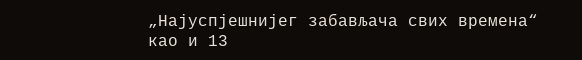„Најуспјешнијег забављача свих времена“ као и 13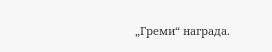„Греми“ награда.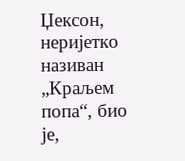Џексон, неријетко називан „Краљем попа“, био је,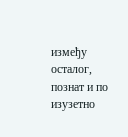између осталог, познат и по изузетно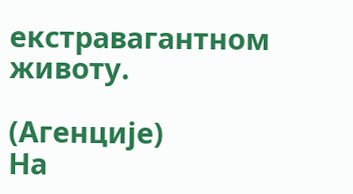екстравагантном животу.

(Агенције)
На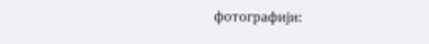фотографији: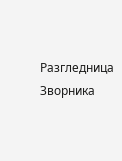Разгледница Зворника